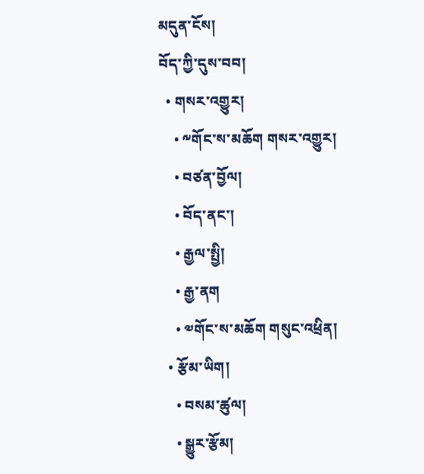མདུན་ངོས།
བོད་ཀྱི་དུས་བབ།
  • གསར་འགྱུར།
    • ༸གོང་ས་མཆོག གསར་འགྱུར།
    • བཙན་བྱོལ།
    • བོད་ནང་།
    • རྒྱལ་སྤྱི།
    • རྒྱ་ནག
    • ༧གོང་ས་མཆོག གསུང་འཕྲིན།
  • རྩོམ་ཡིག།
    • བསམ་ཚུལ།
    • སྒྱུར་རྩོམ།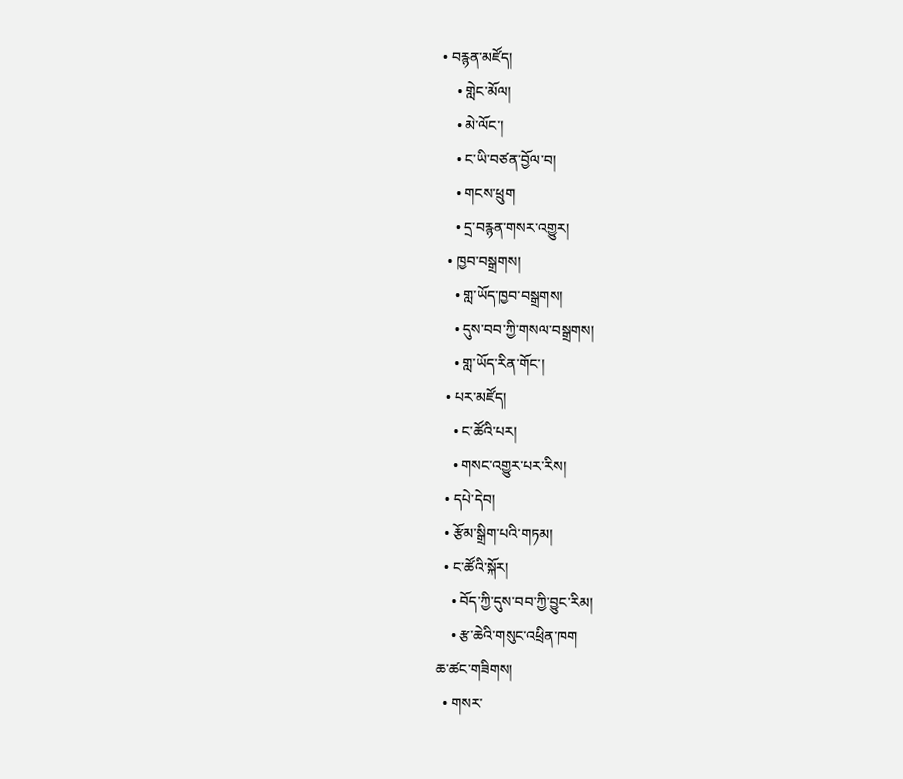• བརྙན་མཛོད།
    • གླེང་མོལ།
    • མེ་ལོང་།
    • ང་ཡི་བཙན་བྱོལ་བ།
    • གངས་ཕྲུག
    • དྲ་བརྙན་གསར་འགྱུར།
  • ཁྱབ་བསྒྲགས།
    • གླ་ཡོད་ཁྱབ་བསྒྲགས།
    • དུས་བབ་ཀྱི་གསལ་བསྒྲགས།
    • གླ་ཡོད་རིན་གོང་།
  • པར་མཛོད།
    • ང་ཚོའི་པར།
    • གསང་འགྱུར་པར་རིས།
  • དཔེ་དེབ།
  • རྩོམ་སྒྲིག་པའི་གཏམ།
  • ང་ཚོའི་སྐོར།
    • བོད་ཀྱི་དུས་བབ་ཀྱི་བྱུང་རིམ།
    • རྩ་ཆེའི་གསུང་འཕྲིན་ཁག
ཆ་ཚང་གཟིགས།
  • གསར་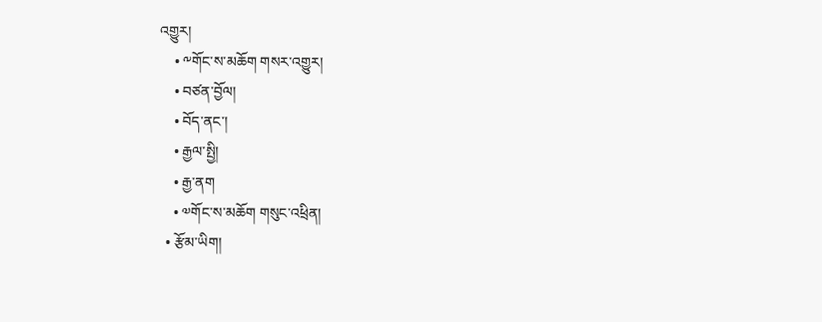འགྱུར།
    • ༸གོང་ས་མཆོག གསར་འགྱུར།
    • བཙན་བྱོལ།
    • བོད་ནང་།
    • རྒྱལ་སྤྱི།
    • རྒྱ་ནག
    • ༧གོང་ས་མཆོག གསུང་འཕྲིན།
  • རྩོམ་ཡིག།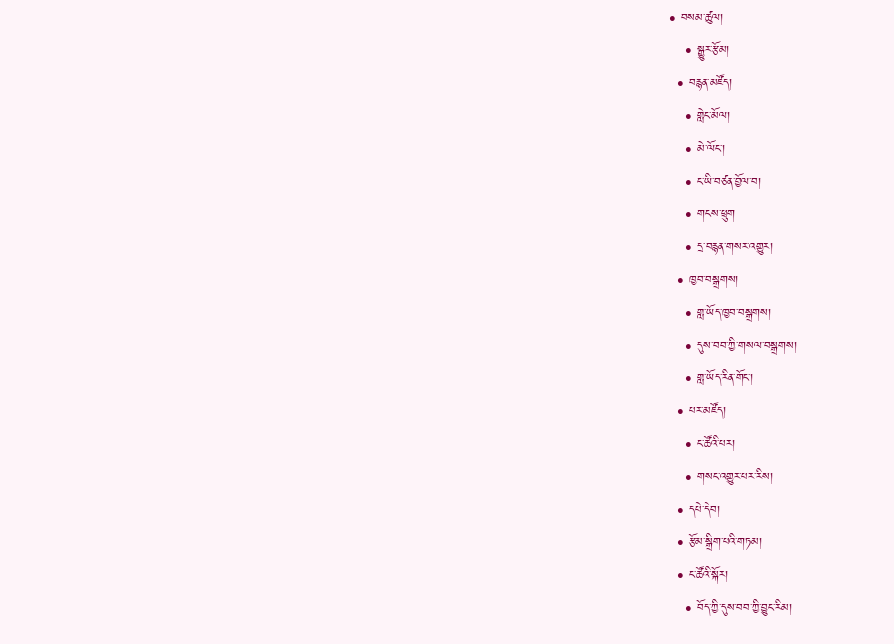• བསམ་ཚུལ།
    • སྒྱུར་རྩོམ།
  • བརྙན་མཛོད།
    • གླེང་མོལ།
    • མེ་ལོང་།
    • ང་ཡི་བཙན་བྱོལ་བ།
    • གངས་ཕྲུག
    • དྲ་བརྙན་གསར་འགྱུར།
  • ཁྱབ་བསྒྲགས།
    • གླ་ཡོད་ཁྱབ་བསྒྲགས།
    • དུས་བབ་ཀྱི་གསལ་བསྒྲགས།
    • གླ་ཡོད་རིན་གོང་།
  • པར་མཛོད།
    • ང་ཚོའི་པར།
    • གསང་འགྱུར་པར་རིས།
  • དཔེ་དེབ།
  • རྩོམ་སྒྲིག་པའི་གཏམ།
  • ང་ཚོའི་སྐོར།
    • བོད་ཀྱི་དུས་བབ་ཀྱི་བྱུང་རིམ།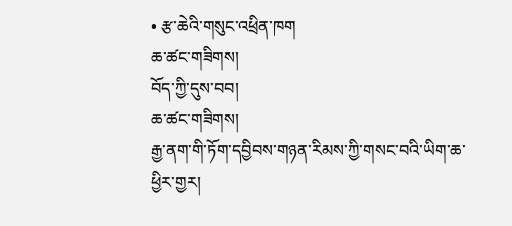• རྩ་ཆེའི་གསུང་འཕྲིན་ཁག
ཆ་ཚང་གཟིགས།
བོད་ཀྱི་དུས་བབ།
ཆ་ཚང་གཟིགས།
རྒྱ་ནག་གི་ཏོག་དབྱིབས་གཉན་རིམས་ཀྱི་གསང་བའི་ཡིག་ཆ་ཕྱིར་གྱར།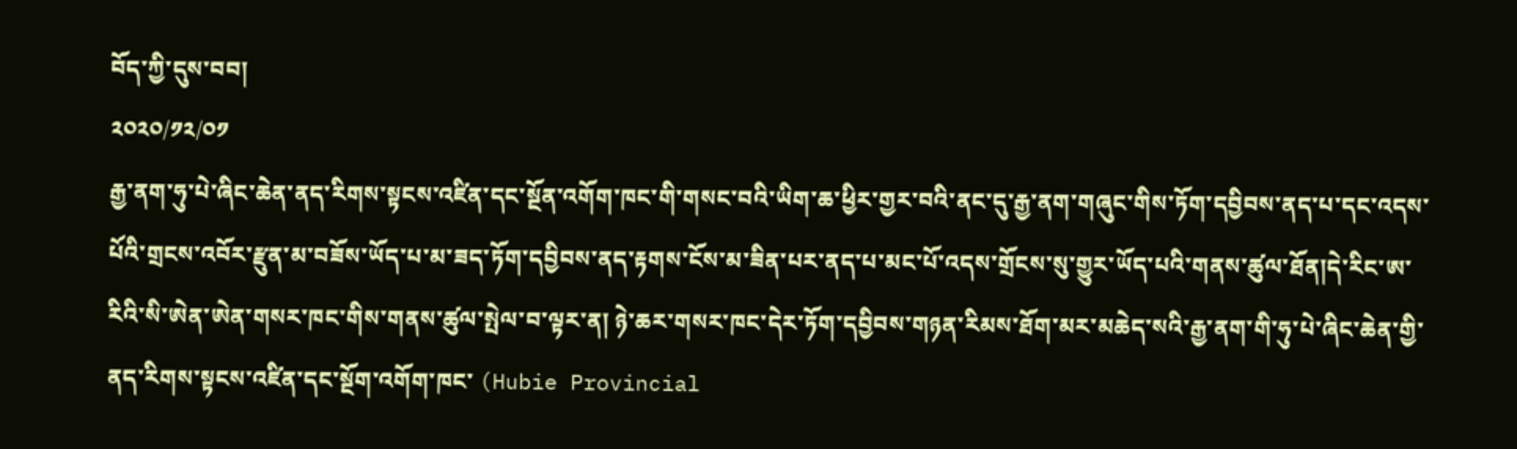བོད་ཀྱི་དུས་བབ།
༢༠༢༠/༡༢/༠༡
རྒྱ་ནག་ཧུ་པེ་ཞིང་ཆེན་ནད་རིགས་སྟངས་འཛིན་དང་སྔོན་འགོག་ཁང་གི་གསང་བའི་ཡིག་ཆ་ཕྱིར་གྱར་བའི་ནང་དུ་རྒྱ་ནག་གཞུང་གིས་ཏོག་དབྱིབས་ནད་པ་དང་འདས་པོའི་གྲངས་འབོར་རྫུན་མ་བཟོས་ཡོད་པ་མ་ཟད་ཏོག་དབྱིབས་ནད་རྟགས་ངོས་མ་ཟིན་པར་ནད་པ་མང་པོ་འདས་གྲོངས་སུ་གྱུར་ཡོད་པའི་གནས་ཚུལ་ཐོན།དེ་རིང་ཨ་རིའི་སི་ཨེན་ཨེན་གསར་ཁང་གིས་གནས་ཚུལ་སྤེལ་བ་ལྟར་ན། ཉེ་ཆར་གསར་ཁང་དེར་ཏོག་དབྱིབས་གཉན་རིམས་ཐོག་མར་མཆེད་སའི་རྒྱ་ནག་གི་ཧུ་པེ་ཞིང་ཆེན་གྱི་ནད་རིགས་སྟངས་འཛིན་དང་སྔོག་འགོག་ཁང་ (Hubie Provincial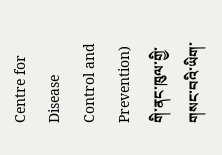Centre for Disease Control and Prevention) གི་ནང་ཁུལ་གྱི་གསང་བའི་ཡིག་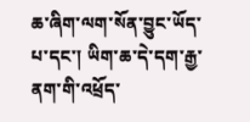ཆ་ཞིག་ལག་སོན་བྱུང་ཡོད་པ་དང་། ཡིག་ཆ་དེ་དག་རྒྱ་ནག་གི་འཕྲོད་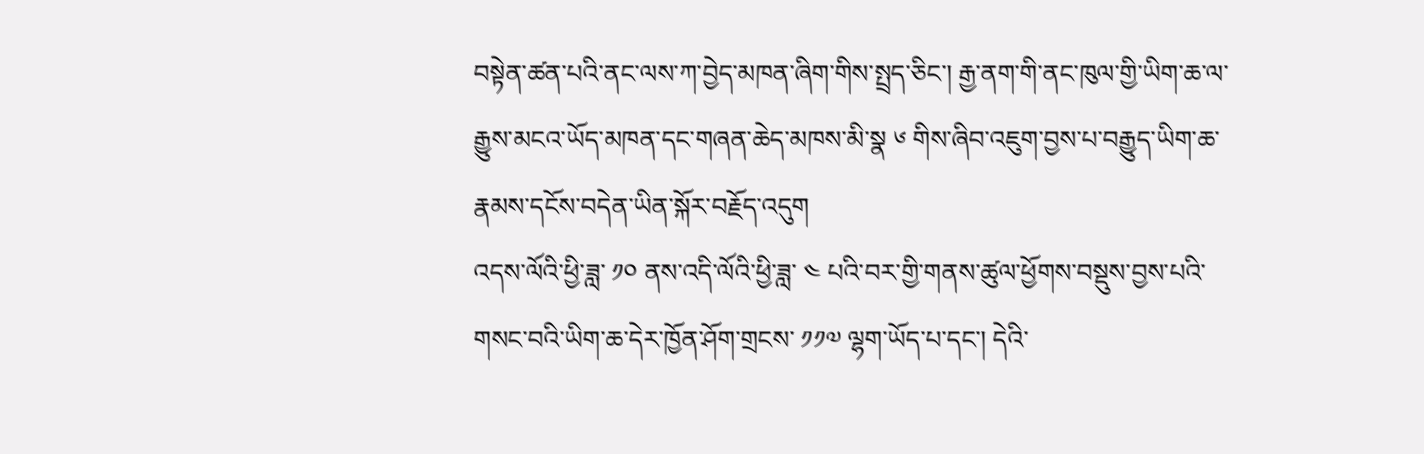བསྟེན་ཚན་པའི་ནང་ལས་ཀ་བྱེད་མཁན་ཞིག་གིས་སྤྲད་ཅིང་། རྒྱ་ནག་གི་ནང་ཁུལ་གྱི་ཡིག་ཆ་ལ་རྒྱུས་མངའ་ཡོད་མཁན་དང་གཞན་ཆེད་མཁས་མི་སྣ ༦ གིས་ཞིབ་འཇུག་བྱས་པ་བརྒྱུད་ཡིག་ཆ་རྣམས་དངོས་བདེན་ཡིན་སྐོར་བརྗོད་འདུག
འདས་ལོའི་ཕྱི་ཟླ་ ༡༠ ནས་འདི་ལོའི་ཕྱི་ཟླ་ ༤ པའི་བར་གྱི་གནས་ཚུལ་ཕྱོགས་བསྡུས་བྱས་པའི་གསང་བའི་ཡིག་ཆ་དེར་ཁྱོན་ཤོག་གྲངས་ ༡༡༧ ལྷག་ཡོད་པ་དང་། དེའི་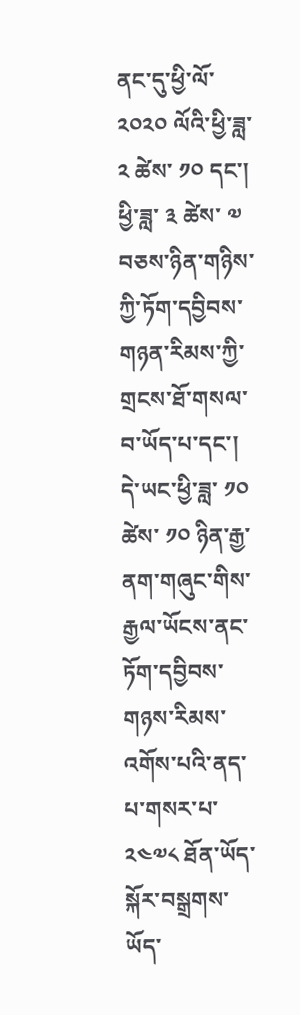ནང་དུ་ཕྱི་ལོ་ ༢༠༢༠ ལོའི་ཕྱི་ཟླ་ ༢ ཚེས་ ༡༠ དང་། ཕྱི་ཟླ་ ༣ ཚེས་ ༧ བཅས་ཉིན་གཉིས་ཀྱི་ཏོག་དབྱིབས་གཉན་རིམས་ཀྱི་གྲངས་ཐོ་གསལ་བ་ཡོད་པ་དང་། དེ་ཡང་ཕྱི་ཟླ་ ༡༠ ཚེས་ ༡༠ ཉིན་རྒྱ་ནག་གཞུང་གིས་རྒྱལ་ཡོངས་ནང་ཏོག་དབྱིབས་གཉས་རིམས་འགོས་པའི་ནད་པ་གསར་པ་ ༢༤༧༨ ཐོན་ཡོད་སྐོར་བསྒྲགས་ཡོད་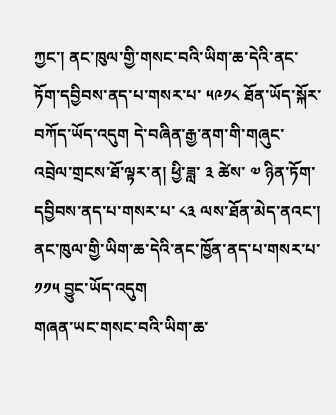ཀྱང་། ནང་ཁུལ་གྱི་གསང་བའི་ཡིག་ཆ་དེའི་ནང་ཏོག་དབྱིབས་ནད་པ་གསར་པ་ ༥༩༡༨ ཐོན་ཡོད་སྐོར་བཀོད་ཡོད་འདུག དེ་བཞིན་རྒྱ་ནག་གི་གཞུང་འབྲེལ་གྲངས་ཐོ་ལྟར་ན། ཕྱི་ཟླ་ ༣ ཚེས་ ༧ ཉིན་ཏོག་དབྱིབས་ནད་པ་གསར་པ་ ༨༣ ལས་ཐོན་མེད་ནའང་། ནང་ཁུལ་གྱི་ཡིག་ཆ་དེའི་ནང་ཁྱོན་ནད་པ་གསར་པ་ ༡༡༥ བྱུང་ཡོད་འདུག
གཞན་ཡང་གསང་བའི་ཡིག་ཆ་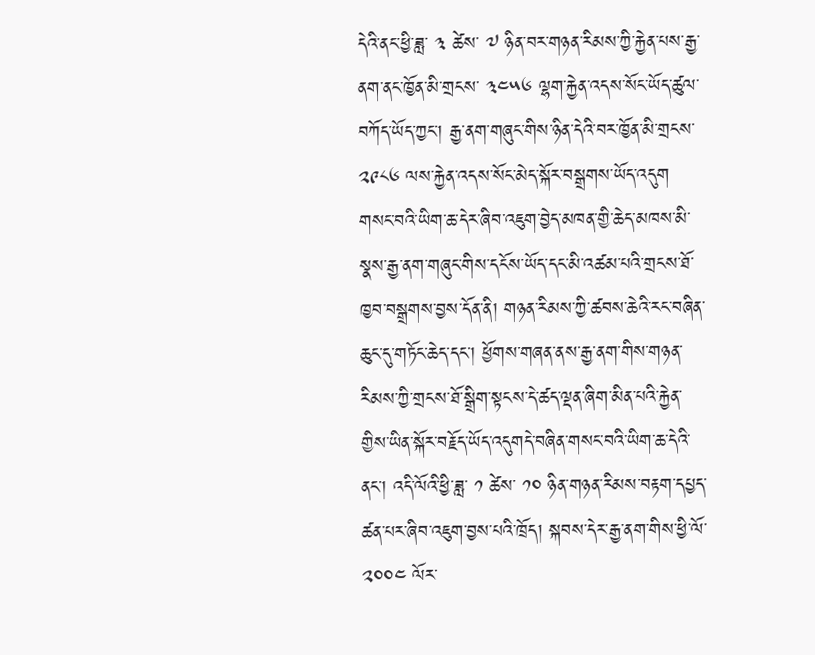དེའི་ནང་ཕྱི་ཟླ་ ༣ ཚེས་ ༧ ཉིན་བར་གཉན་རིམས་ཀྱི་རྐྱེན་པས་རྒྱ་ནག་ནང་ཁྱོན་མི་གྲངས་ ༣༤༥༦ ལྷག་རྐྱེན་འདས་སོང་ཡོད་ཚུལ་བཀོད་ཡོད་ཀྱང་། རྒྱ་ནག་གཞུང་གིས་ཉིན་དེའི་བར་ཁྱོན་མི་གྲངས་ ༢༩༨༦ ལས་རྐྱེན་འདས་སོང་མེད་སྐོར་བསྒྲགས་ཡོད་འདུག གསང་བའི་ཡིག་ཆ་དེར་ཞིབ་འཇུག་བྱེད་མཁན་གྱི་ཆེད་མཁས་མི་སྣས་རྒྱ་ནག་གཞུང་གིས་དངོས་ཡོད་དང་མི་འཚམ་པའི་གྲངས་ཐོ་ཁྱབ་བསྒྲགས་བྱས་དོན་ནི། གཉན་རིམས་ཀྱི་ཚབས་ཆེའི་རང་བཞིན་ཆུང་དུ་གཏོང་ཆེད་དང་། ཕྱོགས་གཞན་ནས་རྒྱ་ནག་གིས་གཉན་རིམས་ཀྱི་གྲངས་ཐོ་སྒྲིག་སྟངས་དེ་ཚད་ལྡན་ཞིག་མིན་པའི་རྐྱེན་གྱིས་ཡིན་སྐོར་བརྗོད་ཡོད་འདུགདེ་བཞིན་གསང་བའི་ཡིག་ཆ་དེའི་ནང་། འདི་ལོའི་ཕྱི་ཟླ་ ༡ ཚེས་ ༡༠ ཉིན་གཉན་རིམས་བརྟག་དཔྱད་ཚན་པར་ཞིབ་འཇུག་བྱས་པའི་ཁྲོད། སྐབས་དེར་རྒྱ་ནག་གིས་ཕྱི་ལོ་ ༢༠༠༤ ལོར་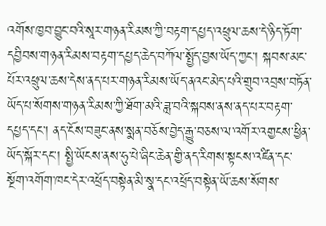འགོས་ཁྱབ་བྱུང་བའི་སཱར་གཉན་རིམས་ཀྱི་བརྟག་དཔྱད་འཕྲུལ་ཆས་དེ་ཉིད་ཏོག་དབྱིབས་གཉན་རིམས་བརྟག་དཔྱད་ཆེད་བཀོལ་སྤྱོད་བྱས་ཡོད་ཀྱང་། སྐབས་མང་པོར་འཕྲུལ་ཆས་དེས་ནད་པར་གཉན་རིམས་ཡོད་ནའང་མེད་པའི་གྲུབ་འབྲས་བཏོན་ཡོད་པ་སོགས་གཉན་རིམས་ཀྱི་ཐོག་མའི་ཟླ་བའི་སྐབས་ནས་ནད་པར་བརྟག་དཔྱད་དང་། ནད་ངོས་བཟུང་ནས་སྨན་བཅོས་བྱེད་རྒྱུ་བཅས་ལ་འགོར་འགྱངས་ཕྱིན་ཡོད་སྐོར་དང་། སྤྱི་ཡོངས་ནས་ཧུ་པེ་ཞིང་ཆེན་གྱི་ནད་རིགས་སྟངས་འཛིན་དང་སྔོག་འགོག་ཁང་དེར་འཕྲོད་བསྟེན་མི་སྣ་དང་འཕྲོད་བསྟེན་ཡོ་ཆས་སོགས་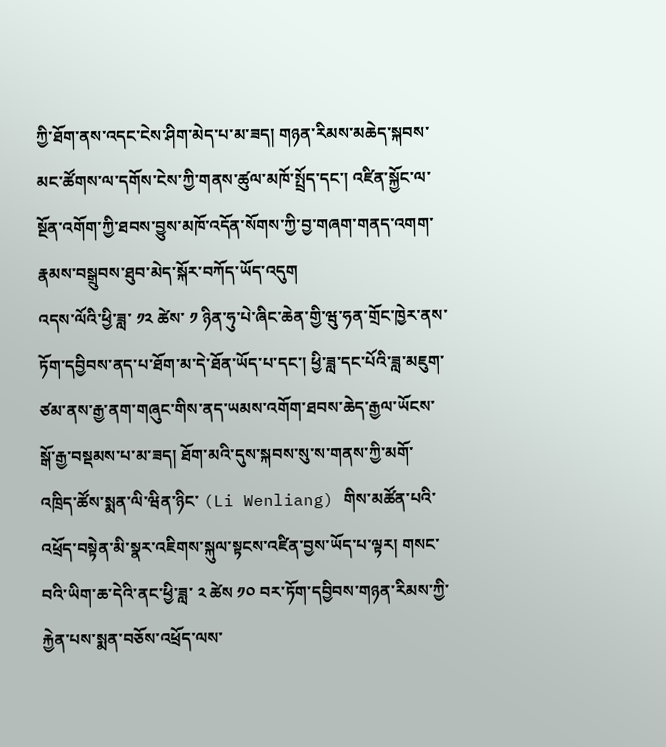ཀྱི་ཐོག་ནས་འདང་ངེས་ཤིག་མེད་པ་མ་ཟད། གཉན་རིམས་མཆེད་སྐབས་མང་ཚོགས་ལ་དགོས་ངེས་ཀྱི་གནས་ཚུལ་མཁོ་སྤྲོད་དང་། འཛིན་སྐྱོང་ལ་སྔོན་འགོག་ཀྱི་ཐབས་བྱུས་མཁོ་འདོན་སོགས་ཀྱི་བྱ་གཞག་གནད་འགག་རྣམས་བསྒྲུབས་ཐུབ་མེད་སྐོར་བཀོད་ཡོད་འདུག
འདས་ལོའི་ཕྱི་ཟླ་ ༡༢ ཚེས་ ༡ ཉིན་ཧུ་པེ་ཞིང་ཆེན་གྱི་ཝུ་ཧན་གྲོང་ཁྱེར་ནས་ཏོག་དབྱིབས་ནད་པ་ཐོག་མ་དེ་ཐོན་ཡོད་པ་དང་། ཕྱི་ཟླ་དང་པོའི་ཟླ་མཇུག་ཙམ་ནས་རྒྱ་ནག་གཞུང་གིས་ནད་ཡམས་འགོག་ཐབས་ཆེད་རྒྱལ་ཡོངས་སྒོ་རྒྱ་བསྡམས་པ་མ་ཟད། ཐོག་མའི་དུས་སྐབས་སུ་ས་གནས་ཀྱི་མགོ་འཁྲིད་ཚོས་སྨན་ལི་ཝིན་ཉིང་ (Li Wenliang) གིས་མཚོན་པའི་འཕྲོད་བསྟེན་མི་སྣར་འཇིགས་སྐུལ་སྟངས་འཛིན་བྱས་ཡོད་པ་ལྟར། གསང་བའི་ཡིག་ཆ་དེའི་ནང་ཕྱི་ཟླ་ ༢ ཚེས ༡༠ བར་ཏོག་དབྱིབས་གཉན་རིམས་ཀྱི་རྐྱེན་པས་སྨན་བཅོས་འཕྲོད་ལས་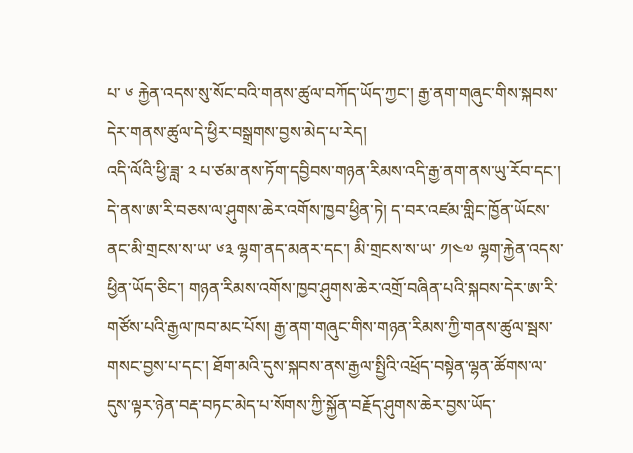པ་ ༦ རྐྱེན་འདས་སུ་སོང་བའི་གནས་ཚུལ་བཀོད་ཡོད་ཀྱང་། རྒྱ་ནག་གཞུང་གིས་སྐབས་དེར་གནས་ཚུལ་དེ་ཕྱིར་བསྒྲགས་བྱས་མེད་པ་རེད།
འདི་ལོའི་ཕྱི་ཟླ་ ༢ པ་ཙམ་ནས་ཏོག་དབྱིབས་གཉན་རིམས་འདི་རྒྱ་ནག་ནས་ཡུ་རོབ་དང་། དེ་ནས་ཨ་རི་བཅས་ལ་ཤུགས་ཆེར་འགོས་ཁྱབ་ཕྱིན་ཏེ། ད་བར་འཛམ་གླིང་ཁྱོན་ཡོངས་ནང་མི་གྲངས་ས་ཡ་ ༦༣ ལྷག་ནད་མནར་དང་། མི་གྲངས་ས་ཡ་ ༡།༤༧ ལྷག་རྐྱེན་འདས་ཕྱིན་ཡོད་ཅིང་། གཉན་རིམས་འགོས་ཁྱབ་ཤུགས་ཆེར་འགྲོ་བཞིན་པའི་སྐབས་དེར་ཨ་རི་གཙོས་པའི་རྒྱལ་ཁབ་མང་པོས། རྒྱ་ནག་གཞུང་གིས་གཉན་རིམས་ཀྱི་གནས་ཚུལ་སྦས་གསང་བྱས་པ་དང་། ཐོག་མའི་དུས་སྐབས་ནས་རྒྱལ་སྤྱིའི་འཕྲོད་བསྟེན་ལྷན་ཚོགས་ལ་དུས་ལྟར་ཉེན་བརྡ་བཏང་མེད་པ་སོགས་ཀྱི་སྐྱོན་བརྗོད་ཤུགས་ཆེར་བྱས་ཡོད་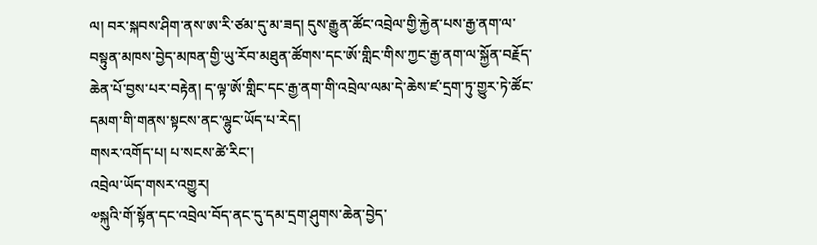ལ། བར་སྐབས་ཤིག་ནས་ཨ་རི་ཙམ་དུ་མ་ཟད། དུས་རྒྱུན་ཚོང་འབྲེལ་གྱི་རྐྱེན་པས་རྒྱ་ནག་ལ་བསྟུན་མཁས་བྱེད་མཁན་གྱི་ཡུ་རོབ་མཐུན་ཚོགས་དང་ཨོ་གླིང་གིས་ཀྱང་རྒྱ་ནག་ལ་སྐྱོན་བརྗོད་ཆེན་པོ་བྱས་པར་བརྟེན། ད་ལྟ་ཨོ་གླིང་དང་རྒྱ་ནག་གི་འབྲེལ་ལམ་དེ་ཆེས་ཛ་དྲག་ཏུ་གྱུར་ཏེ་ཚོང་དམག་གི་གནས་སྟངས་ནང་ལྷུང་ཡོད་པ་རེད།
གསར་འགོད་པ། པ་སངས་ཚེ་རིང་།
འབྲེལ་ཡོད་གསར་འགྱུར།
༧སྐུའི་གོ་སྟོན་དང་འབྲེལ་བོད་ནང་དུ་དམ་དྲག་ཤུགས་ཆེན་བྱེད་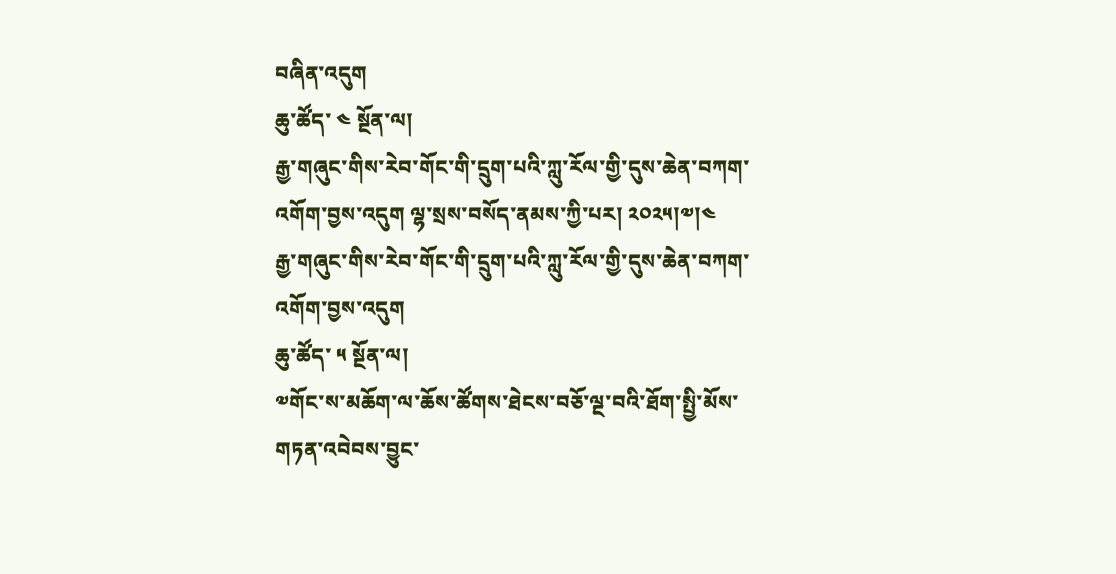བཞིན་འདུག
ཆུ་ཚོད་ ༤ སྔོན་ལ།
རྒྱ་གཞུང་གིས་རེབ་གོང་གི་དྲུག་པའི་ཀླུ་རོལ་གྱི་དུས་ཆེན་བཀག་འགོག་བྱས་འདུག ལྷ་སྲས་བསོད་ནམས་ཀྱི་པར། ༢༠༢༥།༧།༤
རྒྱ་གཞུང་གིས་རེབ་གོང་གི་དྲུག་པའི་ཀླུ་རོལ་གྱི་དུས་ཆེན་བཀག་འགོག་བྱས་འདུག
ཆུ་ཚོད་ ༥ སྔོན་ལ།
༧གོང་ས་མཆོག་ལ་ཆོས་ཚོགས་ཐེངས་བཅོ་ལྔ་བའི་ཐོག་སྤྱི་མོས་གཏན་འབེབས་བྱུང་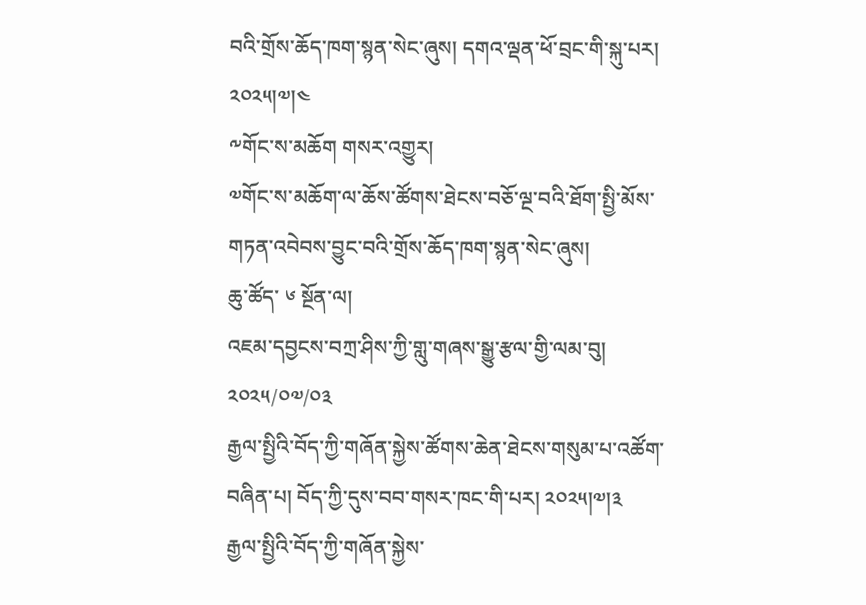བའི་གྲོས་ཆོད་ཁག་སྙན་སེང་ཞུས། དགའ་ལྡན་ཕོ་བྲང་གི་སྐུ་པར། ༢༠༢༥།༧།༤
༸གོང་ས་མཆོག གསར་འགྱུར།
༧གོང་ས་མཆོག་ལ་ཆོས་ཚོགས་ཐེངས་བཅོ་ལྔ་བའི་ཐོག་སྤྱི་མོས་གཏན་འབེབས་བྱུང་བའི་གྲོས་ཆོད་ཁག་སྙན་སེང་ཞུས།
ཆུ་ཚོད་ ༦ སྔོན་ལ།
འཇམ་དབྱངས་བཀྲ་ཤིས་ཀྱི་གླུ་གཞས་སྒྱུ་རྩལ་གྱི་ལམ་བུ།
༢༠༢༥/༠༧/༠༣
རྒྱལ་སྤྱིའི་བོད་ཀྱི་གཞོན་སྐྱེས་ཚོགས་ཆེན་ཐེངས་གསུམ་པ་འཚོག་བཞིན་པ། བོད་ཀྱི་དུས་བབ་གསར་ཁང་གི་པར། ༢༠༢༥།༧།༣
རྒྱལ་སྤྱིའི་བོད་ཀྱི་གཞོན་སྐྱེས་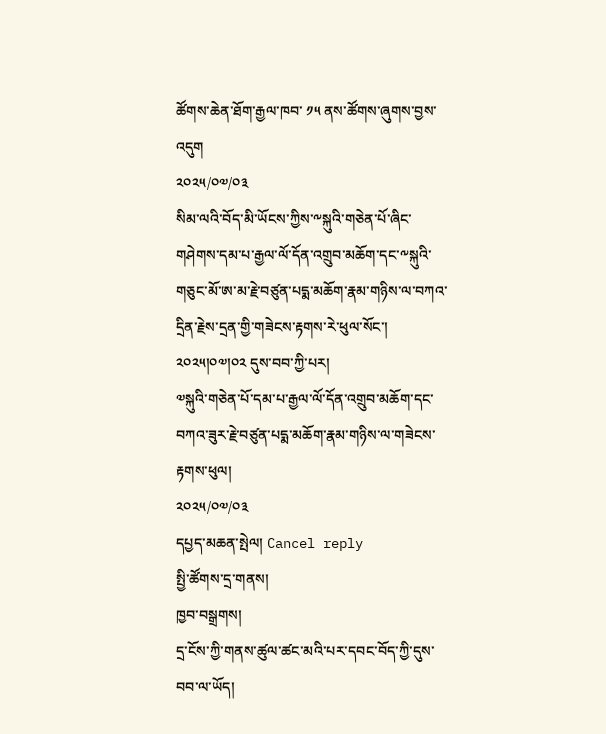ཚོགས་ཆེན་ཐོག་རྒྱལ་ཁབ་ ༡༥ ནས་ཚོགས་ཞུགས་བྱས་འདུག
༢༠༢༥/༠༧/༠༣
སིམ་ལའི་བོད་མི་ཡོངས་ཀྱིས་༸སྐུའི་གཅེན་པོ་ཞིང་གཤེགས་དམ་པ་རྒྱལ་ལོ་དོན་འགྲུབ་མཆོག་དང་༸སྐུའི་གཅུང་མོ་ཨ་མ་རྗེ་བཙུན་པདྨ་མཆོག་རྣམ་གཉིས་ལ་བཀའ་དྲིན་རྗེས་དྲན་གྱི་གཟེངས་རྟགས་རེ་ཕུལ་སོང་།  ༢༠༢༥།༠༧།༠༢ དུས་བབ་ཀྱི་པར།
༧སྐུའི་གཅེན་པོ་དམ་པ་རྒྱལ་ལོ་དོན་འགྲུབ་མཆོག་དང་བཀའ་ཟུར་རྗེ་བཙུན་པདྨ་མཆོག་རྣམ་གཉིས་ལ་གཟེངས་རྟགས་ཕུལ།
༢༠༢༥/༠༧/༠༣
དཔྱད་མཆན་སྤེལ། Cancel reply
སྤྱི་ཚོགས་དྲ་གནས།
ཁྱབ་བསྒྲགས།
དྲ་ངོས་ཀྱི་གནས་ཚུལ་ཚང་མའི་པར་དབང་བོད་ཀྱི་དུས་བབ་ལ་ཡོད།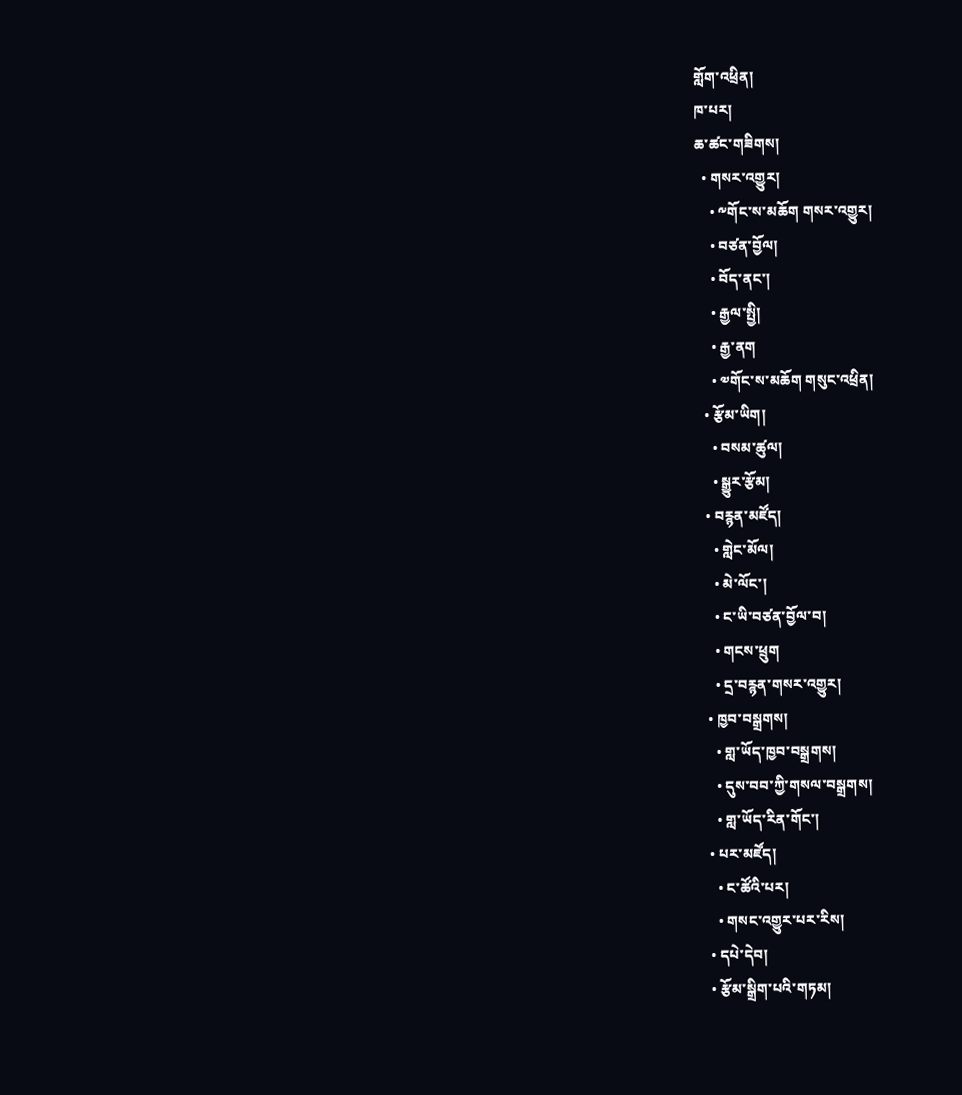གློག་འཕྲིན།
ཁ་པར།
ཆ་ཚང་གཟིགས།
  • གསར་འགྱུར།
    • ༸གོང་ས་མཆོག གསར་འགྱུར།
    • བཙན་བྱོལ།
    • བོད་ནང་།
    • རྒྱལ་སྤྱི།
    • རྒྱ་ནག
    • ༧གོང་ས་མཆོག གསུང་འཕྲིན།
  • རྩོམ་ཡིག།
    • བསམ་ཚུལ།
    • སྒྱུར་རྩོམ།
  • བརྙན་མཛོད།
    • གླེང་མོལ།
    • མེ་ལོང་།
    • ང་ཡི་བཙན་བྱོལ་བ།
    • གངས་ཕྲུག
    • དྲ་བརྙན་གསར་འགྱུར།
  • ཁྱབ་བསྒྲགས།
    • གླ་ཡོད་ཁྱབ་བསྒྲགས།
    • དུས་བབ་ཀྱི་གསལ་བསྒྲགས།
    • གླ་ཡོད་རིན་གོང་།
  • པར་མཛོད།
    • ང་ཚོའི་པར།
    • གསང་འགྱུར་པར་རིས།
  • དཔེ་དེབ།
  • རྩོམ་སྒྲིག་པའི་གཏམ།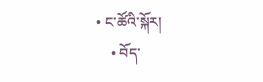• ང་ཚོའི་སྐོར།
    • བོད་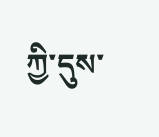ཀྱི་དུས་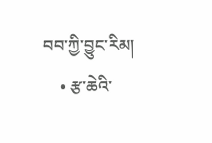བབ་ཀྱི་བྱུང་རིམ།
    • རྩ་ཆེའི་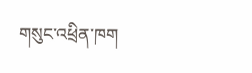གསུང་འཕྲིན་ཁག